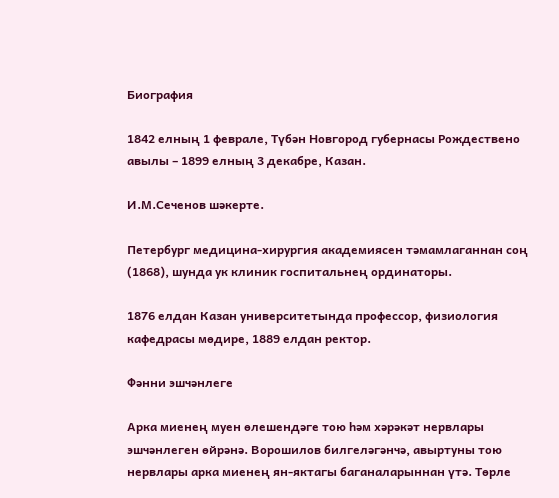Биография

1842 елның 1 феврале, Түбән Новгород губернасы Рождествено авылы – 1899 елның 3 декабре, Казан.

И.М.Сеченов шәкерте.

Петербург медицина-хирургия академиясен тәмамлаганнан соң (1868), шунда ук клиник госпитальнең ординаторы.

1876 елдан Казан университетында профессор, физиология кафедрасы мөдире, 1889 елдан ректор.

Фәнни эшчәнлеге

Арка миенең муен өлешендәге тою һәм хәрәкәт нервлары эшчәнлеген өйрәнә. Ворошилов билгеләгәнчә, авыртуны тою нервлары арка миенең ян-яктагы баганаларыннан үтә. Төрле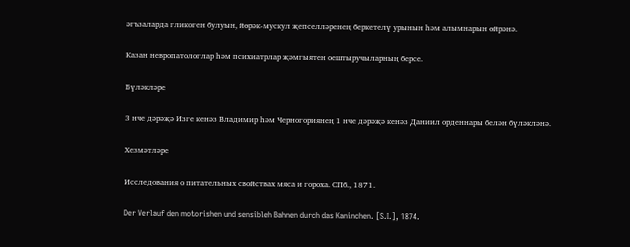әгъзаларда гликоген булуын, йөрәк-мускул җепселләренең беркетелү урынын һәм алымнарын өйрәнә.

Казан невропатологлар һәм психиатрлар җәмгыятен оештыручыларның берсе.

Бүләкләре

3 нче дәрәҗә Изге кенәз Владимир һәм Черногориянең 1 нче дәрәҗә кенәз Даниил орденнары белән бүләкләнә.

Хезмәтләре

Исследования о питательных свойствах мяса и гороха. СПб., 1871.

Der Verlauf den motorishen und sensibleh Bahnen durch das Kaninchen. [S.I.], 1874.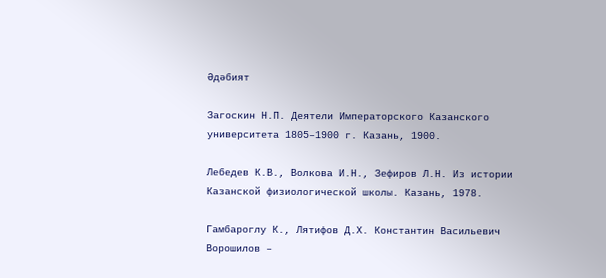Әдәбият

Загоскин Н.П. Деятели Императорского Казанского университета 1805–1900 г. Казань, 1900.

Лебедев К.В., Волкова И.Н., Зефиров Л.Н. Из истории Казанской физиологической школы. Казань, 1978.

Гамбароглу К., Лятифов Д.Х. Константин Васильевич Ворошилов –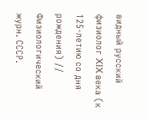видный русский физиолог XIX века (к 125-летию со дня рождения) // Физиологический журн. СССР.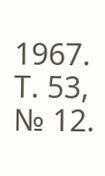1967. Т. 53, № 12.